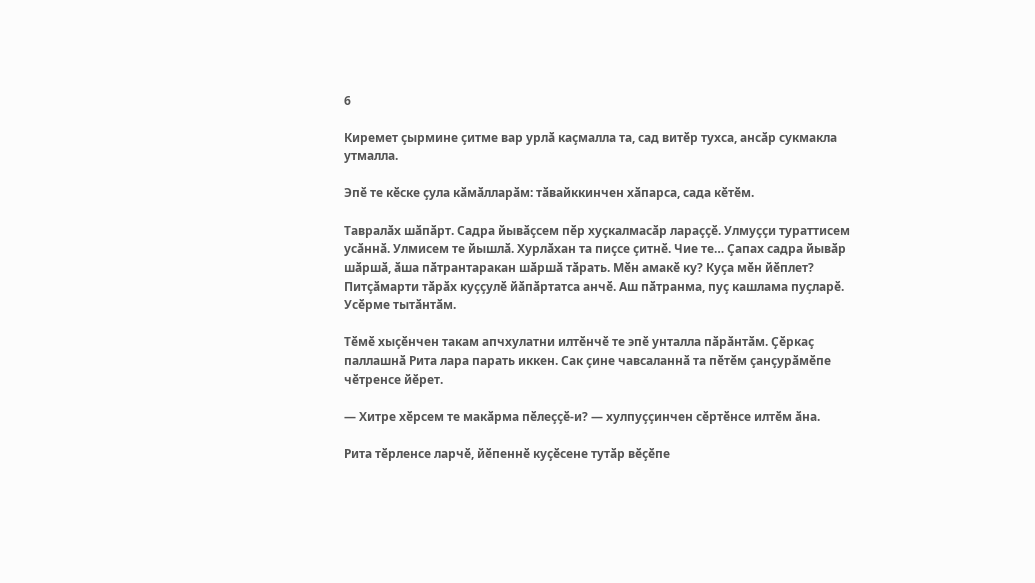6

Киремет ҫырмине ҫитме вар урлӑ каҫмалла та, сад витӗр тухса, ансӑр сукмакла утмалла.

Эпӗ те кӗске ҫула кӑмӑлларӑм: тӑвайккинчен хӑпарса, сада кӗтӗм.

Тавралӑх шӑпӑрт. Садра йывӑҫсем пӗр хуҫкалмасӑр лараҫҫӗ. Улмуҫҫи тураттисем усӑннӑ. Улмисем те йышлӑ. Хурлӑхан та пиҫсе ҫитнӗ. Чие те… Ҫапах садра йывӑр шӑршӑ, ӑша пӑтрантаракан шӑршӑ тӑрать. Мӗн амакӗ ку? Куҫа мӗн йӗплет? Питҫӑмарти тӑрӑх куҫҫулӗ йӑпӑртатса анчӗ. Аш пӑтранма, пуҫ кашлама пуҫларӗ. Усӗрме тытӑнтӑм.

Тӗмӗ хыҫӗнчен такам апчхулатни илтӗнчӗ те эпӗ унталла пӑрӑнтӑм. Ҫӗркаҫ паллашнӑ Рита лара парать иккен. Сак ҫине чавсаланнӑ та пӗтӗм ҫанҫурӑмӗпе чӗтренсе йӗрет.

— Хитре хӗрсем те макӑрма пӗлеҫҫӗ-и? — хулпуҫҫинчен сӗртӗнсе илтӗм ӑна.

Рита тӗрленсе ларчӗ, йӗпеннӗ куҫӗсене тутӑр вӗҫӗпе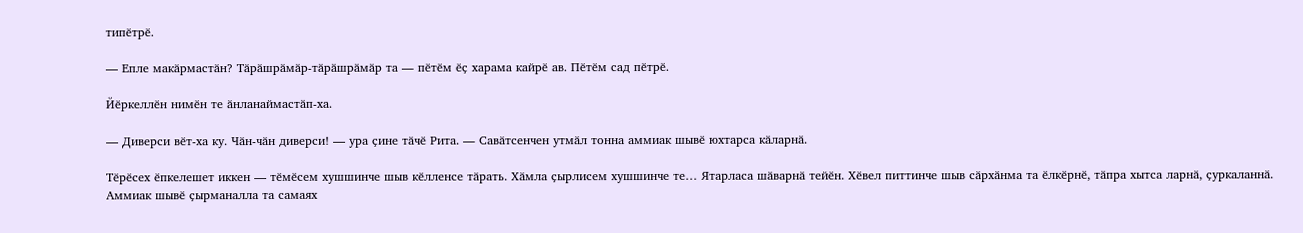типӗтрӗ.

— Епле макӑрмастӑн? Тӑрӑшрӑмӑр-тӑрӑшрӑмӑр та ― пӗтӗм ӗҫ харама кайрӗ ав. Пӗтӗм сад пӗтрӗ.

Йӗркеллӗн нимӗн те ӑнланаймастӑп-ха.

— Диверси вӗт-ха ку. Чӑн-чӑн диверси! — ура ҫине тӑчӗ Рита. ― Савӑтсенчен утмӑл тонна аммиак шывӗ юхтарса кӑларнӑ.

Тӗрӗсех ӗпкелешет иккен — тӗмӗсем хушшинче шыв кӗлленсе тӑрать. Хӑмла ҫырлисем хушшинче те… Ятарласа шӑварнӑ тейӗн. Хӗвел питтинче шыв сӑрхӑнма та ӗлкӗрнӗ, тӑпра хытса ларнӑ, ҫуркаланнӑ. Аммиак шывӗ ҫырманалла та самаях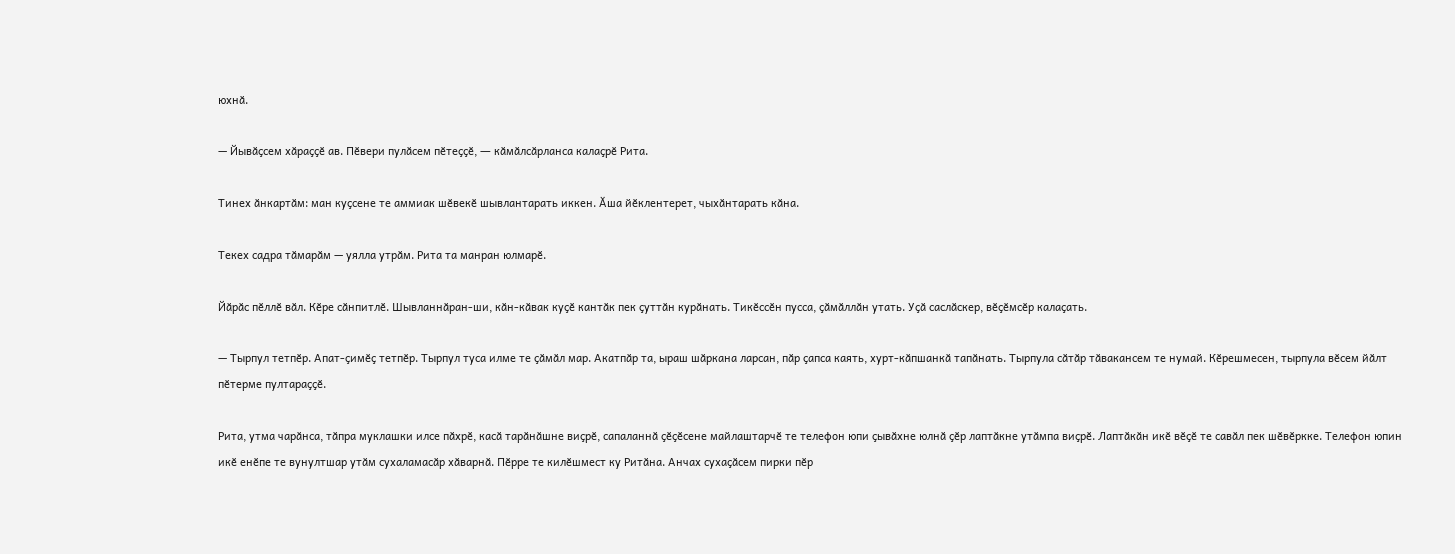юхнӑ.

— Йывӑҫсем хӑраҫҫӗ ав. Пӗвери пулӑсем пӗтеҫҫӗ, ― кӑмӑлсӑрланса калаҫрӗ Рита.

Тинех ӑнкартӑм: ман куҫсене те аммиак шӗвекӗ шывлантарать иккен. Ӑша йӗклентерет, чыхӑнтарать кӑна.

Текех садра тӑмарӑм — уялла утрӑм. Рита та манран юлмарӗ.

Йӑрӑс пӗллӗ вӑл. Кӗре сӑнпитлӗ. Шывланнӑран-ши, кӑн-кӑвак куҫӗ кантӑк пек ҫуттӑн курӑнать. Тикӗссӗн пусса, ҫӑмӑллӑн утать. Уҫӑ саслӑскер, вӗҫӗмсӗр калаҫать.

— Тырпул тетпӗр. Апат-ҫимӗҫ тетпӗр. Тырпул туса илме те ҫӑмӑл мар. Акатпӑр та, ыраш шӑркана ларсан, пӑр ҫапса каять, хурт-кӑпшанкӑ тапӑнать. Тырпула сӑтӑр тӑвакансем те нумай. Кӗрешмесен, тырпула вӗсем йӑлт пӗтерме пултараҫҫӗ.

Рита, утма чарӑнса, тӑпра муклашки илсе пӑхрӗ, касӑ тарӑнӑшне виҫрӗ, сапаланнӑ ҫӗҫӗсене майлаштарчӗ те телефон юпи ҫывӑхне юлнӑ ҫӗр лаптӑкне утӑмпа виҫрӗ. Лаптӑкӑн икӗ вӗҫӗ те савӑл пек шӗвӗркке. Телефон юпин икӗ енӗпе те вунултшар утӑм сухаламасӑр хӑварнӑ. Пӗрре те килӗшмест ку Ритӑна. Анчах сухаҫӑсем пирки пӗр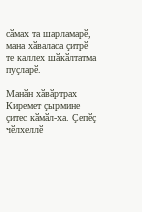сӑмах та шарламарӗ, мана хӑваласа ҫитрӗ те каллех шӑкӑлтатма пуҫларӗ.

Манӑн хӑвӑртрах Киремет ҫырмине ҫитес кӑмӑл-ха. Ҫепӗҫ чӗлхеллӗ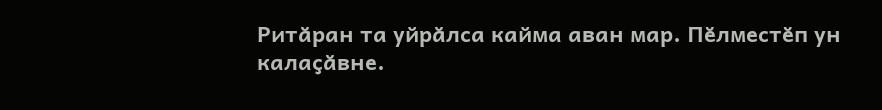Ритӑран та уйрӑлса кайма аван мар. Пӗлместӗп ун калаҫӑвне.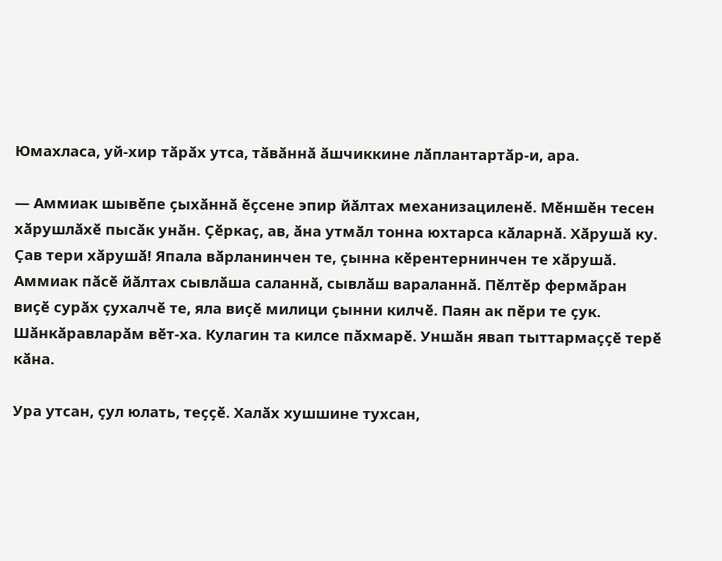Юмахласа, уй-хир тӑрӑх утса, тӑвӑннӑ ӑшчиккине лӑплантартӑр-и, ара.

— Аммиак шывӗпе ҫыхӑннӑ ӗҫсене эпир йӑлтах механизациленӗ. Мӗншӗн тесен хӑрушлӑхӗ пысӑк унӑн. Ҫӗркаҫ, ав, ӑна утмӑл тонна юхтарса кӑларнӑ. Хӑрушӑ ку. Ҫав тери хӑрушӑ! Япала вӑрланинчен те, ҫынна кӗрентернинчен те хӑрушӑ. Аммиак пӑсӗ йӑлтах сывлӑша саланнӑ, сывлӑш вараланнӑ. Пӗлтӗр фермӑран виҫӗ сурӑх ҫухалчӗ те, яла виҫӗ милици ҫынни килчӗ. Паян ак пӗри те ҫук. Шӑнкӑравларӑм вӗт-ха. Кулагин та килсе пӑхмарӗ. Уншӑн явап тыттармаҫҫӗ терӗ кӑна.

Ура утсан, ҫул юлать, теҫҫӗ. Халӑх хушшине тухсан,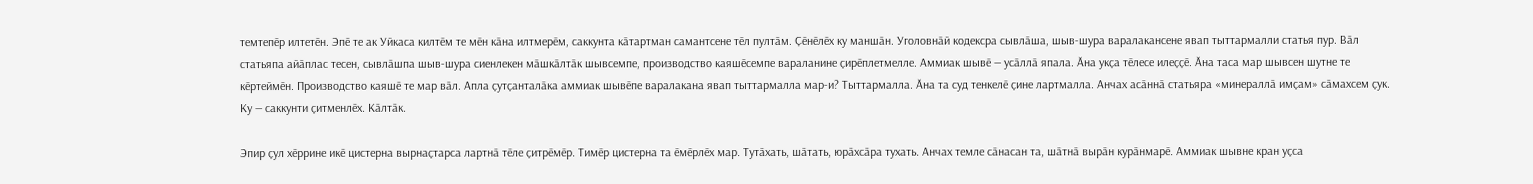темтепӗр илтетӗн. Эпӗ те ак Уйкаса килтӗм те мӗн кӑна илтмерӗм, саккунта кӑтартман самантсене тӗл пултӑм. Ҫӗнӗлӗх ку маншӑн. Уголовнӑй кодексра сывлӑша, шыв-шура варалакансене явап тыттармалли статья пур. Вӑл статьяпа айӑплас тесен, сывлӑшпа шыв-шура сиенлекен мӑшкӑлтӑк шывсемпе, производство каяшӗсемпе вараланине ҫирӗплетмелле. Аммиак шывӗ — усӑллӑ япала. Ӑна укҫа тӗлесе илеҫҫӗ. Ӑна таса мар шывсен шутне те кӗртеймӗн. Производство каяшӗ те мар вӑл. Апла ҫутҫанталӑка аммиак шывӗпе варалакана явап тыттармалла мар-и? Тыттармалла. Ӑна та суд тенкелӗ ҫине лартмалла. Анчах асӑннӑ статьяра «минераллӑ имҫам» сӑмахсем ҫук. Ку — саккунти ҫитменлӗх. Кӑлтӑк.

Эпир ҫул хӗррине икӗ цистерна вырнаҫтарса лартнӑ тӗле ҫитрӗмӗр. Тимӗр цистерна та ӗмӗрлӗх мар. Тутӑхать, шӑтать, юрӑхсӑра тухать. Анчах темле сӑнасан та, шӑтнӑ вырӑн курӑнмарӗ. Аммиак шывне кран уҫса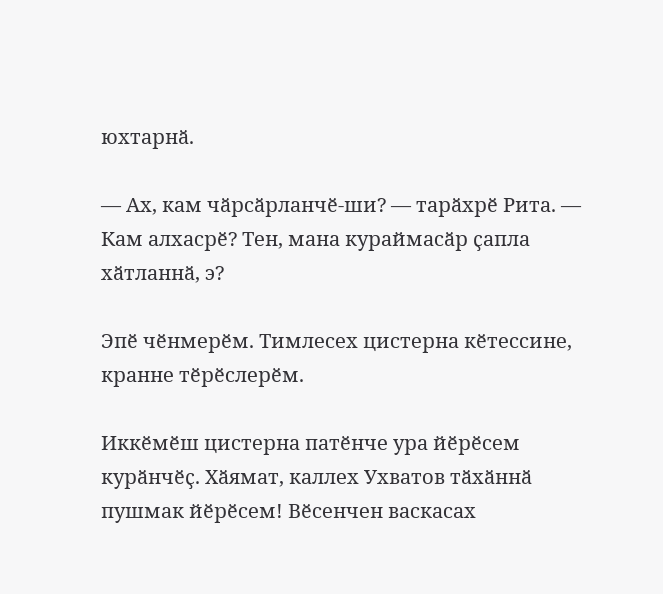юхтарнӑ.

— Ах, кам чӑрсӑрланчӗ-ши? — тарӑхрӗ Рита. ― Кам алхасрӗ? Тен, мана кураймасӑр ҫапла хӑтланнӑ, э?

Эпӗ чӗнмерӗм. Тимлесех цистерна кӗтессине, кранне тӗрӗслерӗм.

Иккӗмӗш цистерна патӗнче ура йӗрӗсем курӑнчӗҫ. Хӑямат, каллех Ухватов тӑхӑннӑ пушмак йӗрӗсем! Вӗсенчен васкасах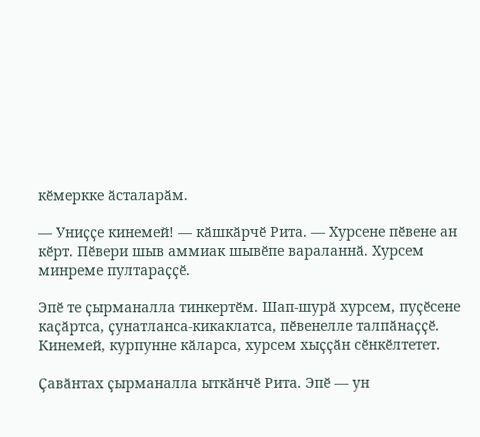кӗмеркке ӑсталарӑм.

— Униҫҫе кинемей! — кӑшкӑрчӗ Рита. ― Хурсене пӗвене ан кӗрт. Пӗвери шыв аммиак шывӗпе вараланнӑ. Хурсем минреме пултараҫҫӗ.

Эпӗ те ҫырманалла тинкертӗм. Шап-шурӑ хурсем, пуҫӗсене каҫӑртса, ҫунатланса-кикаклатса, пӗвенелле талпӑнаҫҫӗ. Кинемей, курпунне кӑларса, хурсем хыҫҫӑн сӗнкӗлтетет.

Ҫавӑнтах ҫырманалла ыткӑнчӗ Рита. Эпӗ — ун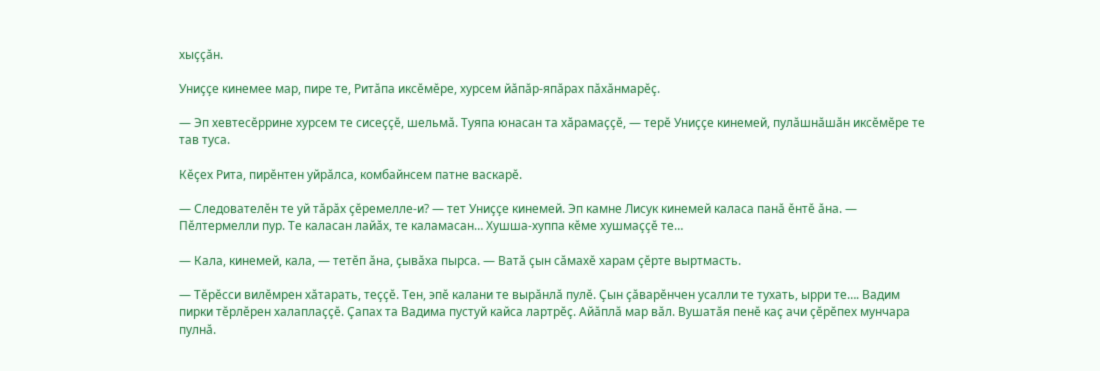хыҫҫӑн.

Униҫҫе кинемее мар, пире те, Ритӑпа иксӗмӗре, хурсем йӑпӑр-япӑрах пӑхӑнмарӗҫ.

— Эп хевтесӗррине хурсем те сисеҫҫӗ, шельмӑ. Туяпа юнасан та хӑрамаҫҫӗ, ― терӗ Униҫҫе кинемей, пулӑшнӑшӑн иксӗмӗре те тав туса.

Кӗҫех Рита, пирӗнтен уйрӑлса, комбайнсем патне васкарӗ.

— Следователӗн те уй тӑрӑх ҫӗремелле-и? ― тет Униҫҫе кинемей. Эп камне Лисук кинемей каласа панӑ ӗнтӗ ӑна. ― Пӗлтермелли пур. Те каласан лайӑх, те каламасан… Хушша-хуппа кӗме хушмаҫҫӗ те…

— Кала, кинемей, кала, ― тетӗп ӑна, ҫывӑха пырса. ― Ватӑ ҫын сӑмахӗ харам ҫӗрте выртмасть.

— Тӗрӗсси вилӗмрен хӑтарать, теҫҫӗ. Тен, эпӗ калани те вырӑнлӑ пулӗ. Ҫын ҫӑварӗнчен усалли те тухать, ырри те…. Вадим пирки тӗрлӗрен халаплаҫҫӗ. Ҫапах та Вадима пустуй кайса лартрӗҫ. Айӑплӑ мар вӑл. Вушатӑя пенӗ каҫ ачи ҫӗрӗпех мунчара пулнӑ.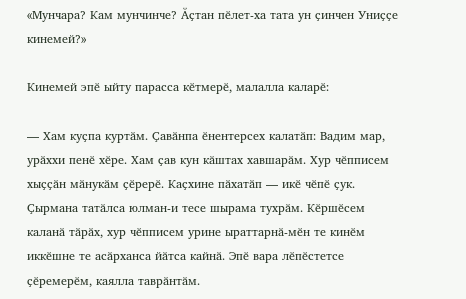«Мунчара? Кам мунчинче? Ӑҫтан пӗлет-ха тата ун ҫинчен Униҫҫе кинемей?»

Кинемей эпӗ ыйту парасса кӗтмерӗ, малалла каларӗ:

— Хам куҫпа куртӑм. Ҫавӑнпа ӗнентерсех калатӑп: Вадим мар, урӑххи пенӗ хӗре. Хам ҫав кун кӑштах хавшарӑм. Хур чӗпписем хыҫҫӑн мӑнукӑм ҫӗрерӗ. Каҫхине пӑхатӑп — икӗ чӗпӗ ҫук. Ҫырмана татӑлса юлман-и тесе шырама тухрӑм. Кӗршӗсем каланӑ тӑрӑх, хур чӗпписем урине ыраттарнӑ-мӗн те кинӗм иккӗшне те асӑрханса йӑтса кайнӑ. Эпӗ вара лӗпӗстетсе ҫӗремерӗм, каялла таврӑнтӑм.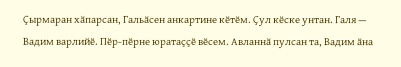Ҫырмаран хӑпарсан, Гальӑсен анкартине кӗтӗм. Ҫул кӗске унтан. Галя — Вадим варлийӗ. Пӗр-пӗрне юратаҫҫӗ вӗсем. Авланнӑ пулсан та, Вадим ӑна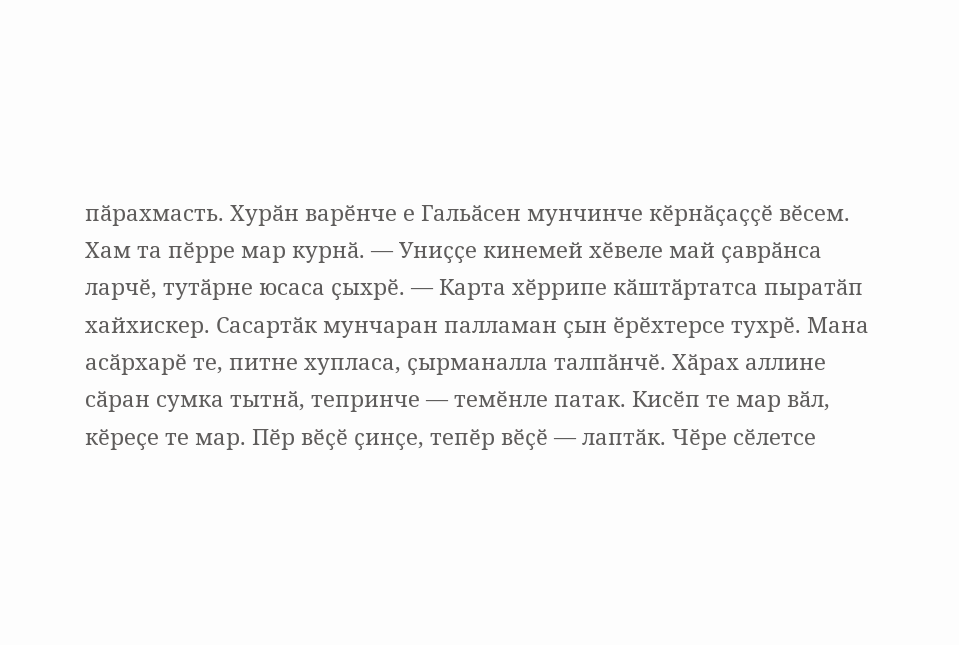пӑрахмасть. Хурӑн варӗнче е Гальӑсен мунчинче кӗрнӑҫаҫҫӗ вӗсем. Хам та пӗрре мар курнӑ. ― Униҫҫе кинемей хӗвеле май ҫаврӑнса ларчӗ, тутӑрне юсаса ҫыхрӗ. ― Карта хӗррипе кӑштӑртатса пыратӑп хайхискер. Сасартӑк мунчаран палламан ҫын ӗрӗхтерсе тухрӗ. Мана асӑрхарӗ те, питне хупласа, ҫырманалла талпӑнчӗ. Хӑрах аллине сӑран сумка тытнӑ, тепринче — темӗнле патак. Кисӗп те мар вӑл, кӗреҫе те мар. Пӗр вӗҫӗ ҫинҫе, тепӗр вӗҫӗ — лаптӑк. Чӗре сӗлетсе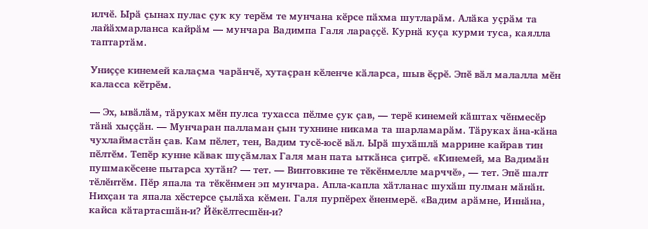илчӗ. Ырӑ ҫынах пулас ҫук ку терӗм те мунчана кӗрсе пӑхма шутларӑм. Алӑка уҫрӑм та лайӑхмарланса кайрӑм — мунчара Вадимпа Галя лараҫҫӗ. Курнӑ куҫа курми туса, каялла таптартӑм.

Униҫҫе кинемей калаҫма чарӑнчӗ, хутаҫран кӗленче кӑларса, шыв ӗҫрӗ. Эпӗ вӑл малалла мӗн каласса кӗтрӗм.

— Эх, ывӑлӑм, тӑруках мӗн пулса тухасса пӗлме ҫук ҫав, ― терӗ кинемей кӑштах чӗнмесӗр тӑнӑ хыҫҫӑн. ― Мунчаран палламан ҫын тухнине никама та шарламарӑм. Тӑруках ӑна-кӑна чухлаймастӑн ҫав. Кам пӗлет, тен, Вадим тусӗ-юсӗ вӑл. Ырӑ шухӑшлӑ маррине кайрав тин пӗлтӗм. Тепӗр кунне кӑвак шуҫӑмлах Галя ман пата ыткӑнса ҫитрӗ. «Кинемей, ма Вадимӑн пушмакӗсене пытарса хутӑн? — тет. ― Винтовкине те тӗкӗнмелле марччӗ», ― тет. Эпӗ шалт тӗлӗнтӗм. Пӗр япала та тӗкӗнмен эп мунчара. Апла-капла хӑтланас шухӑш пулман мӑнӑн. Нихҫан та япала хӗстерсе ҫылӑха кӗмен. Галя пурпӗрех ӗненмерӗ. «Вадим арӑмне, Иннӑна, кайса кӑтартасшӑн-и? Йӗкӗлтесшӗн-и?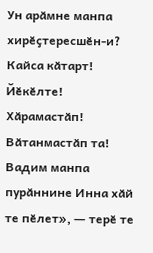Ун арӑмне манпа хирӗҫтересшӗн-и? Кайса кӑтарт! Йӗкӗлте! Хӑрамастӑп! Вӑтанмастӑп та! Вадим манпа пурӑннине Инна хӑй те пӗлет», ― терӗ те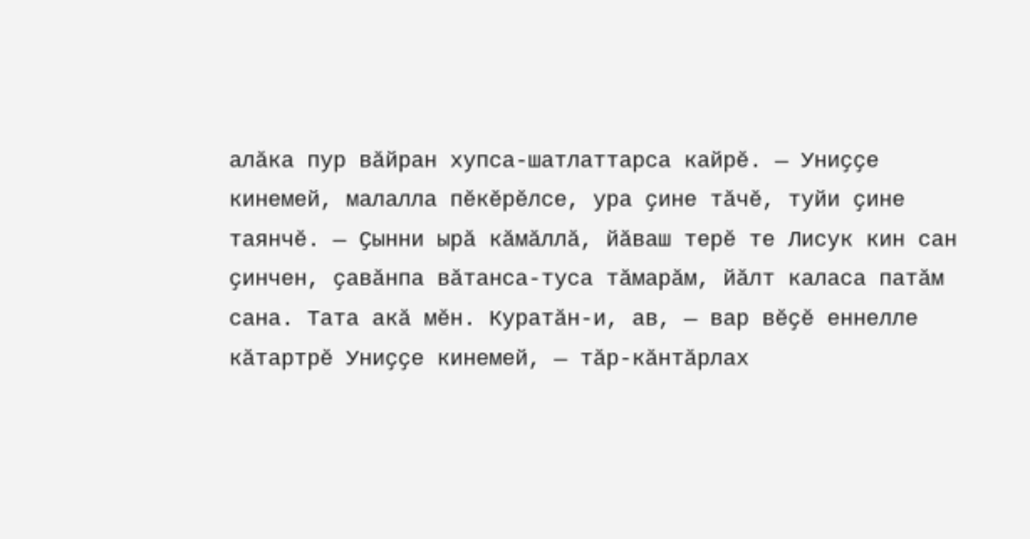алӑка пур вӑйран хупса-шатлаттарса кайрӗ. ― Униҫҫе кинемей, малалла пӗкӗрӗлсе, ура ҫине тӑчӗ, туйи ҫине таянчӗ. ― Ҫынни ырӑ кӑмӑллӑ, йӑваш терӗ те Лисук кин сан ҫинчен, ҫавӑнпа вӑтанса-туса тӑмарӑм, йӑлт каласа патӑм сана. Тата акӑ мӗн. Куратӑн-и, ав, ― вар вӗҫӗ еннелле кӑтартрӗ Униҫҫе кинемей, ― тӑр-кӑнтӑрлах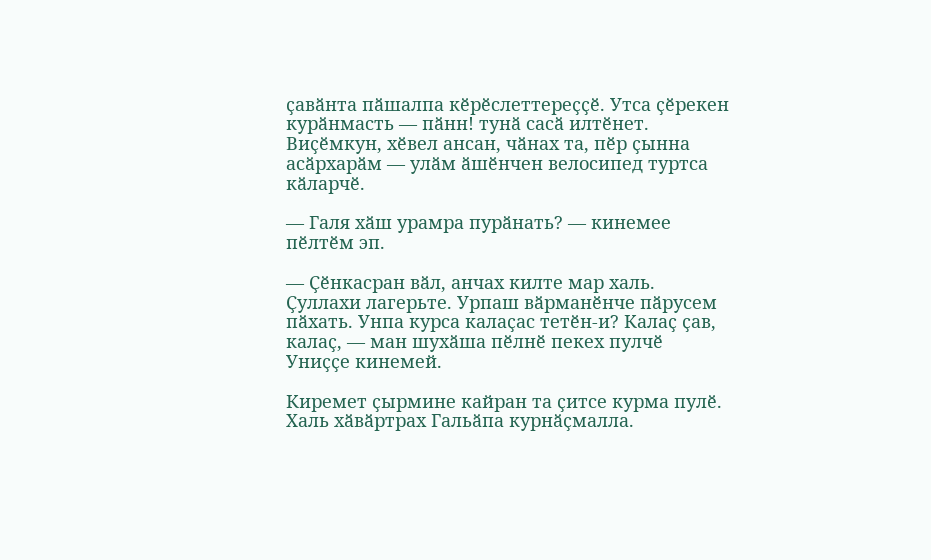ҫавӑнта пӑшалпа кӗрӗслеттереҫҫӗ. Утса ҫӗрекен курӑнмасть — пӑнн! тунӑ сасӑ илтӗнет. Виҫӗмкун, хӗвел ансан, чӑнах та, пӗр ҫынна асӑрхарӑм — улӑм ӑшӗнчен велосипед туртса кӑларчӗ.

— Галя хӑш урамра пурӑнать? — кинемее пӗлтӗм эп.

— Ҫӗнкасран вӑл, анчах килте мар халь. Ҫуллахи лагерьте. Урпаш вӑрманӗнче пӑрусем пӑхать. Унпа курса калаҫас тетӗн-и? Калаҫ ҫав, калаҫ, ― ман шухӑша пӗлнӗ пекех пулчӗ Униҫҫе кинемей.

Киремет ҫырмине кайран та ҫитсе курма пулӗ. Халь хӑвӑртрах Гальӑпа курнӑҫмалла.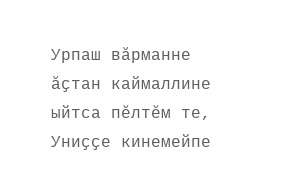Урпаш вӑрманне ӑҫтан каймаллине ыйтса пӗлтӗм те, Униҫҫе кинемейпе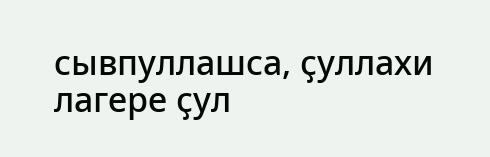сывпуллашса, ҫуллахи лагере ҫул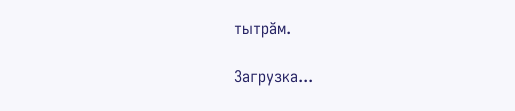тытрӑм.

Загрузка...